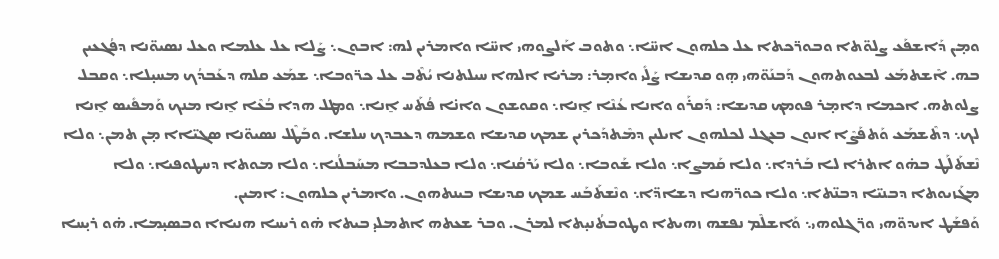ܘܡ̣ܢ ܕܰܐܫܦܰܥ ܨܠܘ̈ܬܐ ܘܒܘܪ̈ܟܬܐ ܥܠ ܟܠܗܘܢ ܐܚ̈ܐ܆ ܘܬܘܒ ܐܰܠܨܘܗܝ ܐܚ̈ܐ ܘܐܡܪܝܢ ܠܗ: ܐܒܘܢ܆ ܨܰܠܐ ܥܠ ܥܠܡܐ ܘܥܠ ܢܣܝܘ̈ܢܐ ܕܦܳܓܥܝܢ ܒܗ. ܐܶܫܬܡܰܥ ܠܒܥܘܬܗܘܢ ܕܰܒܢܰܘ̈ܗܝ ܗ̣ܘ ܩܕܝܫܐ ܨܰܠܺܝ ܘܐܡ̣ܪ: ܡܪܝܐ ܐܠܗܐ ܚܝܠܬܢܐ ܝܳܬܶܒ ܥܠ ܟܪ̈ܘܒܐ܆ ܫܡܰܥ ܩܠܗ ܕܥܰܒܕܳܟ ܡܚܝ̣ܠܐ܆ ܘܩܒܠ ܨܠܘܬܗ. ܐܟܡܐ ܕܐܡ̣ܪ ܦܘܡܟ ܩܕܝܫܐ: ܕܰܩܪܰܘ ܘܐܢܐ ܥܳܢܶܐ ܐ̱ܢܐ܆ ܘܩܘܫܘܢ ܘܐܢ̇ܐ ܦܳܬܰܚ ܐ̱ܢܐ܆ ܘܡܛܠ ܗܕܐ ܒܳܥܶܐ ܐ̱ܢܐ ܡܢܟ ܘܰܡܦܺܝܣ ܐ̱ܢܐ ܠܟ܆ ܕܬܶܫܡܰܥ ܘܰܬܦܰܨܶܐ ܐܢܘܢ ܒܥܓܠ ܠܟܠܗܘܢ ܐܝܠܝܢ ܕܡܶܬܕܰܟܪܝܢ ܫܡܟ ܩܕܝܫܐ ܘܫܡܗ ܕܥܒܕܟ ܚܠܫܐ. ܘܒܰܛܶܠ ܢܣܝܘ̈ܢܐ ܣܓܝ̈ܐܐ ܡ̣ܢ ܬܡܢ܆ ܘܠܐ ܢܶܫܬܰܠܰܛ ܒܗ̇ܘ ܐܬܪܐ ܠܐ ܒܰܪܕܐ܆ ܘܠܐ ܩܰܡܨܐ܆ ܘܠܐ ܫܰܘܒܐ܆ ܘܠܐ ܝܰܪܩܳܢܐ܆ ܘܠܐ ܒܥܠܕܒܒܐ ܡܚܰܒܠܳܢܐ܆ ܘܠܐ ܡܘܬܐ ܕܚܛܘܦܝܐ܆ ܘܠܐ ܡܓܰܙܝܘܬܐ ܕܒܢܝ̈ܐ ܕܒܢ̈ܬܐ܆ ܘܠܐ ܟܘܪ̈ܗܢܐ ܕܫܐܕ̈ܐ܆ ܘܢܶܫܬܰܒܰܚ ܫܡܟ ܩܕܝܫܐ ܒܝܢܬܗܘܢ. ܘܐܡܪܝܢ ܟܠܗܘܢ: ܐܡܝܢ.
ܘܰܦܫܰܛ ܐܝܕܘ̈ܗܝ ܘܪ̈ܓܠܘܗܝ܆ ܘܰܐܫܠܶܡ ܢܦܫܗ ܙܗܝܬܐ ܘܛܘܒܬܳܢܝ̣ܬܐ ܠܡܪܢ. ܘܒܪ ܫܥܬܗ ܐܬܡܠܝ̣ ܒܝܬܐ ܗ̇ܘ ܪܝܚܐ ܗܢܝܐܐ ܘܒܣܝ̣ܡܐ. ܗ̇ܘ ܪܝ̣ܚܐ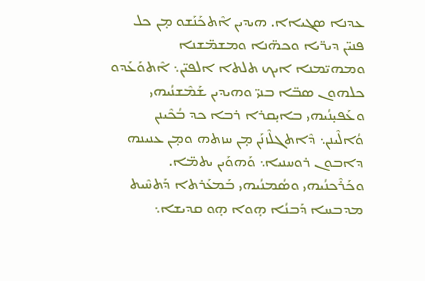ܥܕܢܐ ܣܓܝܐܐ. ܗܝܕܝܢ ܐܶܬܟܰܢܰܫܘ ܡ̣ܢ ܟܠ ܦܢܝ̈ܢ ܕܝܪ̈ܝܐ ܘܟܗ̈ܢܐ ܘܡܫܡ̈ܫܢܐ ܘܡܗܝ̈ܡܢܐ ܐܝܟ ܬܠܬܐ ܐܠܦܝ̈ܢ܆ ܐܶܬܘܰܥܰܕܘ ܟܠܗܘܢ ܣܒ̈ܐ ܒܢܝ̈ ܘܗܝܕܝܢ ܫܰܡܶܫܢܳܝܗܝ ܘܥܰܦܝ̣ܢܳܝܗܝ ܒܐܝ̣ܩܪܐ ܪܒܐ ܟܕ ܒܳܟܶܝܢܢ ܘܳܐܠܶܝܢܢ܆ ܕܶܐܬܓܠܶܙܢܰܢ ܡ̣ܢ ܚܙܬܗ ܘܡ̣ܢ ܥܢܝܢܗ ܕܐܒܘܢ ܪܘܚܢܝܐ܆ ܘܰܗܘܰܝܢ ܝܬܡ̈ܐ. ܘܟܰܪܶܟܢܳܝܗܝ ܘܣܳܡܢܳܝܗܝ ܒܰܡܥܰܪܬܐ ܕܰܬܚܶܝܬ ܡܕܒܚܐ ܕܰܒܢܳܐ ܗ̣ܘܐ ܗ̣ܘ ܩܕܝܫܐ܆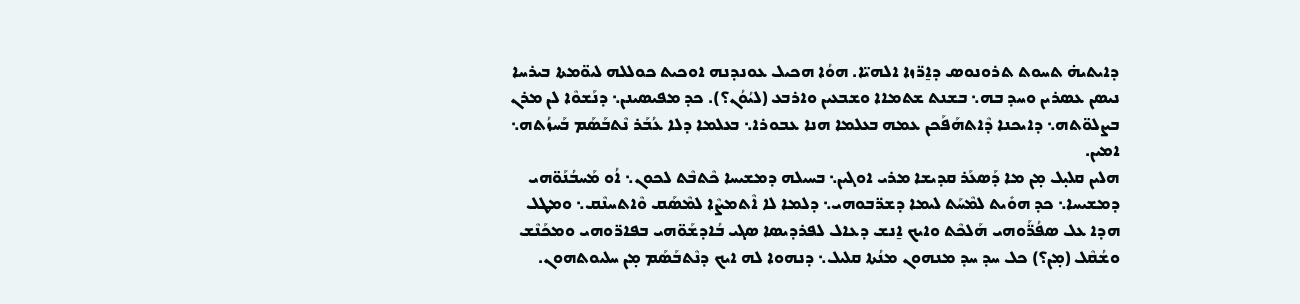ܕܐܝܬܝܗ̇ ܬܚܘܬ ܬܪܘܢܘܣ ܕܐ̱ܪ̈ܙܐ ܐܠܗܝ̈ܐ. ܗܘܳܐ ܗܟܝܠ ܥܘܢܕܢܗ ܐܘܟܝܬ ܟܘܠܠܗ ܠܝܘ̈ܡܬܐ ܒܝܪܚܐ ܢܝܣܢ ܥܣܪܝܢ ܘܚܕ ܒܗ܆ ܒܫܢܬ ܫܬܡܐܐ ܘܫܒܥܝܢ ܘܐܪܒܥ (ܠܝܳܘܳܢ؟). ܟܕ ܡܦܝܣܝܢܢ܆ ܕܢܰܫܘܶܐ ܠܢ ܡܪܢ ܒܨܠܘ̈ܬܗ܆ ܕܐܝܟܢܐ ܕܶܐܬܗܰܦܰܟܢ ܥܡܗ ܒܥܠܡܐ ܗܢܐ ܥܒܘܪܐ܆ ܒܥܠܡܐ ܕܠܐ ܥܳܒܰܪ ܢܶܬܒܰܣܰܡ ܒܰܚܙܳܬܗ܆ ܐܡܝܢ.
ܗܠܝܢ ܩܠܝ̣ܠ ܡ̣ܢ ܡܐ ܕܰܣܥܰܪ ܩܕܝܫܐ ܡܪܝ ܐܘܓܝܢ܆ ܒܚܝܠܗ ܕܡܫܝܚܐ ܟܶܬܒܶܬ ܠܟܘܢ܆ ܐܳܘ ܡܰܚܒܳܢܰܘ̈ܗܝ ܕܡܫܝܚܐ܆ ܟܕ ܗܘܺܝܬ ܠܡܶܚܰܬ ܠܝܡܐ ܕܫܪ̈ܒܘܗܝ܆ ܕܠܡܐ ܠܐ ܐܶܬܡܨܶܐ ܠܡܶܣܰܩ ܘܶܐܬܚܢܶܩ܆ ܘܡܛܠ ܗܕܐ ܥܠ ܣܦܳܪ̈ܰܘܗܝ ܗܰܠܟܶܬ ܘܐܝܟ ܐ̱ܢܫ ܕܥܐܠ ܠܦܪܕܝܣܐ ܣܓܝ ܒܳܐܕܫܰܘ̈ܗܝ ܒܦܐܪ̈ܘܗܝ ܘܡܟܰܢܶܫ ܘܫܳܩܶܠ (ܡ̣ܢ؟) ܟܠ ܚܕ ܚܕ ܡܢܗܘܢ ܡܢܳܬܐ ܩܠܝܠ܆ ܕܢܗܘܐ ܠܗ ܐܝܟ ܕܢܶܬܒܰܣܰܡ ܡ̣ܢ ܚܠܝܘܬܗܘܢ.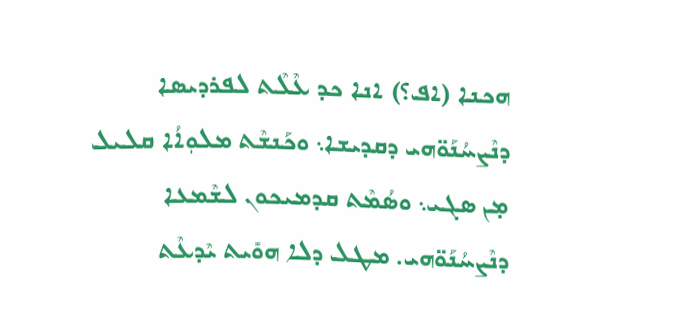ܗܟܢܐ (ܐܦ؟) ܐܢܐ ܟܕ ܥܶܠܶܬ ܠܦܪܕܝܣܐ ܕܢܶܨܚܳܢܰܘ̈ܗܝ ܕܩܕܝܫܐ܆ ܘܟܰܢܫܶܬ ܡܠܘ݂ܐܳܐ ܩܠܝܠ ܡ̣ܢ ܣܓܝ܆ ܘܣܳܡܶܬ ܩܕܡܝܟܘܢ ܠܫܶܡܥܐ ܕܢܶܨܚܳܢܰܘ̈ܗܝ. ܡܛܠ ܕܠܐ ܗܘܺܝܬ ܝܶܕܥܶܬ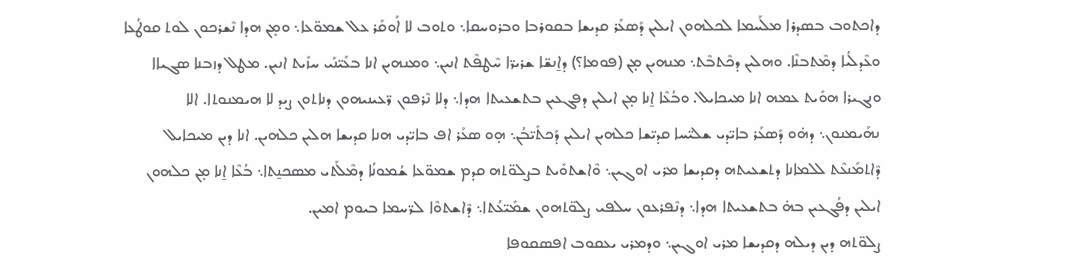ܕܐܟܬܘܒ ܒܣܕܪܐ ܡܠܰܚܡܐ ܠܟܠܗܘܢ ܐܝܠܝܢ ܕܰܣܥܰܪ ܩܕܝܫܐ ܒܩܘܪܒܐ ܘܒܪܘܚܩܐ܆ ܘܬܘܒ ܠܐ ܐܰܘܩܰܪ ܥܠ ܫܡܘ̈ܥܐ܆ ܘܡ̣ܢ ܗܕܐ ܢܶܫܪܟܘܢ ܠܘܬ ܩܘܛܳܥܐ ܘܥܶܕܠܳܝܐ ܕܡܶܬܒܢܶܐ. ܘܗܠܝܢ ܕܟܶܬܒܶܬ܆ ܡܢܗܝܢ ܡ̣ܢ (ܦܘܡܐ؟) ܕܐ̱ܢܫ̈ܐ ܫܪܝܪ̈ܐ ܚܶܛܦܶܬ ܐܢܝܢ܆ ܘܡܢܗܝܢ ܐܢܐ ܒܥܰܝ̈ܢܰܝ ܚܙܺܝܬ ܐܢܝܢ. ܡܛܠ ܕܙܒܢܐ ܣܓܝܐܐ ܘܢܓܝܪܐ ܗܘܺܝܬ ܥܡܗ ܐܢܐ ܡܝܟܐܝܠ. ܘܒܳܥܶܐ ܐ̱ܢܐ ܡ̣ܢ ܐܝܠܝܢ ܕܦܓܥܝܢ ܒܬܫܥܝܬܐ ܗܕܐ܆ ܕܠܐ ܢܶܪܦܘܢ ܪ̈ܥܝܢܝܗܘܢ ܕܢܐܬܘܢ ܨܝܕ ܠܐ ܗܝܡܢܘܬܐ. ܐܠܐ ܢܗܰܝܡܢܘܢ܆ ܕܗ̇ܘ ܕܰܣܥܰܪ ܒܐܝ̈ܕܝ ܫܠܝ̈ܚܐ ܩܕܝ̈ܫܐ ܟܠܗܝܢ ܐܝܠܝܢ ܕܰܟܬܺܝ̈ܒܳܢ܆ ܗ̣ܘ ܣܥܰܪ ܐܦ ܒܐܝ̈ܕܝ ܗܢܐ ܩܕܝܫܐ ܗܠܝܢ ܟܠܗܝܢ. ܐܢܐ ܕܝܢ ܡܝܟܐܝܠ ܕܶܐܬܡܰܢܥܶܬ ܠܠܡܐܢܐ ܕܬܫܥܝܬܗ ܕܩܕܝܫܐ ܡܪܝ ܐܘܓܝܢ܆ ܘܶܐܫܬܘܺܝܬ ܒܨܠܘ̈ܬܗ ܩܕܡ ܫܡܘ̈ܥܐ ܫܳܡܘܢܳܐ ܕܡܶܠܰܬܝ ܡܣܟܢ̱ܬܐ܆ ܒܳܥܶܐ ܐ̱ܢܐ ܡ̣ܢ ܟܠܗܘܢ ܐܝܠܝܢ ܕܦܳܓܥܝܢ ܒܗ̇ ܒܬܫܥܝܬܐ ܗܕܐ܆ ܕܢܶܦܪܥܘܢ ܚܠܦܝ ܨܠܘ̈ܬܗܘܢ ܫܡܺܝ̈ܥܳܬܐ܆ ܕܶܐܫܬܘܶܐ ܠܪ̈ܚܡܐ ܒܝܘܡ ܐܡܝܢ.
ܨܠܘ̈ܬܗ ܕܝܢ ܕܝܠܗ ܕܩܕܝܫܐ ܡܪܝ ܐܘܓܝܢ܆ ܘܕܡܪܝ ܝܥܩܘܒ ܐܦܣܩܘܦܐ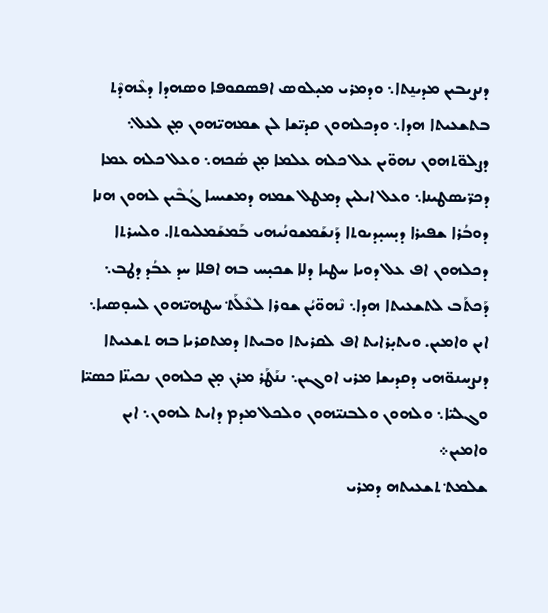ܕܢܨܝܒܝܢ ܡܕܝܢ̱ܬܐ܆ ܘܕܡܪܝ ܡܝ̣ܠܘܣ ܐܦܣܩܘܦܐ ܘܣܗܕܐ ܕܥܶܗܕܶܬ ܒܬܫܥܝܬܐ ܗܕܐ܆ ܘܕܟܠܗܘܢ ܩܕܝ̈ܫܐ ܠܢ ܫܡܗܝ̈ܗܘܢ ܡ̣ܢ ܠܥܠ܆ ܕܨܠܘ̈ܬܗܘܢ ܢܗܘ̈ܝܢ ܥܠ ܟܠܗ ܥܠܡܐ ܡ̣ܢ ܣܳܟܗ܆ ܘܥܠ ܟܠܗ ܥܡܐ ܕܟܪ̈ܝܣܛܝܢܐ܆ ܘܥܠ ܐܝܠܝܢ ܕܡܛܠ ܫܡܗ ܕܡܫܝܚܐ ܓܳܒܶܝܢ ܠܗܘܢ ܗܢܐ ܕܘܒܳܪܐ ܫܦܝܪܐ ܕܝ̣ܚܝ̣ܕܝܘܬܐ ܕܰܢܫܰܡܫܘܢܳܝܗܝ ܒܰܡܫܰܡܠܝܘܬܐ. ܘܠܚܪܬܐ ܕܟܠܗܘܢ ܐܦ ܥܠ ܕܘܝܐ ܚܛܝܐ ܕܠܐ ܫܟܝ̣ܚ ܒܗ ܐܦܠܐ ܚܕ ܥܒܳܕ ܕܛܒ܆ ܕܰܟܬܰܒ ܠܬܫܥܝܬܐ ܗܕܐ܆ ܢܶܗܘ̈ܝܳܢ ܫܘܪܐ ܠܥܶܠܰܬ݀ ܚܛܗܝ̈ܗܘܢ ܠܚܘ̣ܣܝܐ܆ ܐܝܢ ܘܐܡܝܢ. ܘܝܬܝ̣ܪܐܝܬ ܐܦ ܠܩܪܝܬܐ ܘܒܝܬܐ ܕܡܬܩܪܝܐ ܒܗ ܬܫܥܝܬܐ ܕܢܨܚܢܘ̈ܗܝ ܕܩܕܝܫܐ ܡܪܝ ܐܘܓܝܢ܆ ܢܢܰܛܰܪ ܡܪܢ ܡ̣ܢ ܟܠܗܘܢ ܢܟܝܢ̈ܐ ܟܣܝ̈ܐ ܘܓܠܝ̈ܐ܆ ܘܠܗܘܢ ܘܠܒܢܝ̈ܗܘܢ ܘܠܟܠ ܡܕܡ ܕܐܝܬ ܠܗܘܢ܆ ܐܝܢ ܘܐܡܝܢ܀
ܫܠܡܬ݀ ܬܫܥܝܬܗ ܕܡܪܝ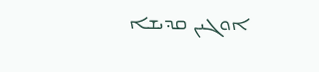ܐܘܓܝܢ ܩܕܝܫܐ